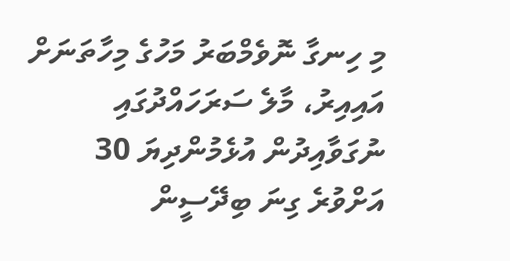މި ހިނގާ ނޮވެމްބަރު މަހުގެ މިހާތަނަށް އައިއިރު، މާލެ ސަރަހައްދުގައި ނުގަވާއިދުން އުޅެމުންދިޔަ 30 އަށްވުރެ ގިނަ ބިދޭސީން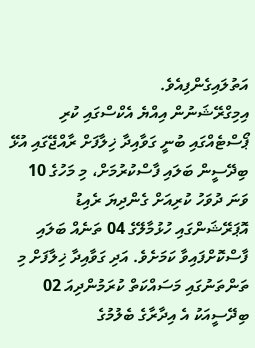އަތުލައިގެންފިއެވެ.
އިމިގްރޭޝަނުން އިއްޔެ އެކްސްގައި ކުރި ޕޯސްޓެއްގައި ބުނީ ގަވާއިދާ ޚިލާފަށް ރާއްޖޭގައި އުޅޭ ބިދޭސީން ބަލައި ފާސްކުރުމަށް، މި މަހުގެ 10 ވަނަ ދުވަހު ކުރިއަށް ގެންދިޔަ ރެއިޑު އޮޕަރޭޝަންގައި ހުޅުމާލޭގެ 04 ތަނެއް ބަލައި ފާސްކޮށްފައިވާ ކަމަށެވެ. އަދި ގަވާއިދާ ޚިލާފަށް މި ތަންތަނުގައި މަސައްކަތް ކުރަމުންދިއަ 02 ބިދޭސީއަކު އެ އިދާރާގެ ބެލުމުގެ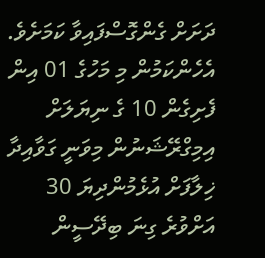ދަށަށް ގެންގޮސްފައިވާ ކަމަށެވެ.
އެހެންކަމުން މި މަހުގެ 01 އިން ފެށިގެން 10 ގެ ނިޔަލަށް އިމިގްރޭޝަނުން މިވަނީ ގަވާއިދާ ޚިލާފަށް އުޅެމުންދިޔަ 30 އަށްވުރެ ގިނަ ބިދޭސީން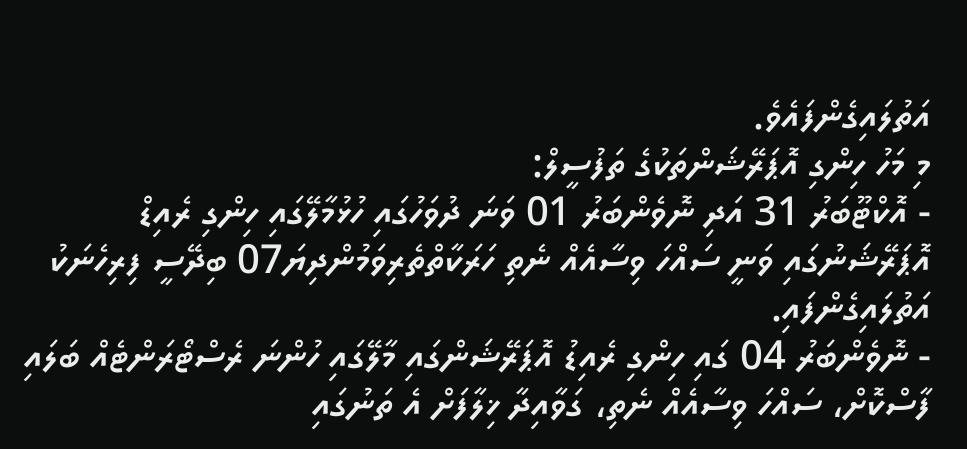އަތުލައިގެންފައެވެ.
މި މަހު ހިންގި އޮޕަރޭޝަންތަކުގެ ތަފުސީލް:
- އޮކްޓޫބަރު 31 އަދި ނޮވެންބަރު 01 ވަނަ ދުވަހުގައި ހުޅުމާލޭގައި ހިންގި ރެއިޑް އޮޕަރޭޝަނުގައި ވަނީ ސައްހަ ވިސާއެއް ނެތި ހަރަކާތްތެރިވަމުންދިޔަ07 ބިދޭސީ ފިރިހެނަކު އަތުލައިގެންފައި.
- ނޮވެންބަރު 04 ގައި ހިންގި ރެއިޑު އޮޕަރޭޝަންގައި މާލޭގައި ހުންނަ ރެސްޓޯރަންޓެއް ބަލައި ފާސްކޮށް، ސައްހަ ވިސާއެއް ނެތި، ގަވާއިދާ ޚިލާފަށް އެ ތަނުގައި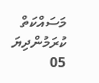މަސައްކަތް ކުރަމުންދިޔަ 05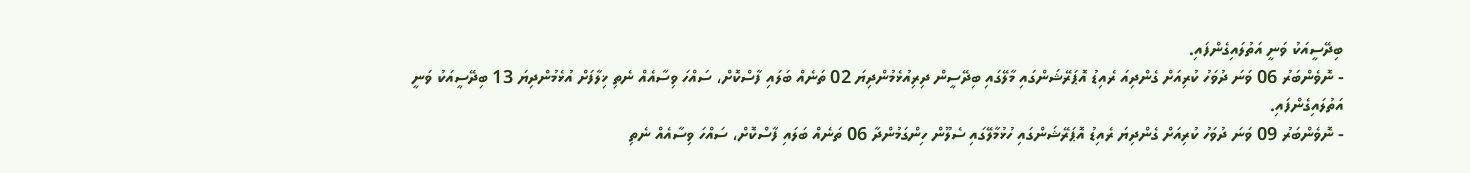ބިދޭސީއަކު ވަނީ އަތުލައިގެންފައި.
- ނޮވެންބަރު 06 ވަނަ ދުވަހު ކުރިއަށް ގެންދިއަ ރެއިޑު އޮޕަރޭޝަންގައި މާލޭގައި ބިދޭސީން ދިރިއުޅެމުންދިޔަ 02 ތަނެއް ބަލައި ފާސްކޮށް، ސައްހަ ވިސާއެއް ނެތި ޚިލާފަށް އުޅެމުންދިޔަ 13 ބިދޭސީއަކު ވަނީ އަތުލައިގެންފައި.
- ނޮވެންބަރު 09 ވަނަ ދުވަހު ކުރިއަށް ގެންދިޔަ ރެއިޑު އޮޕަރޭޝަންގައި ހުޅުމާލޭގައި ސެލޫން ހިންގަމުންދާ 06 ތަނެއް ބަލައި ފާސްކޮށް، ސައްހަ ވިސާއެއް ނެތި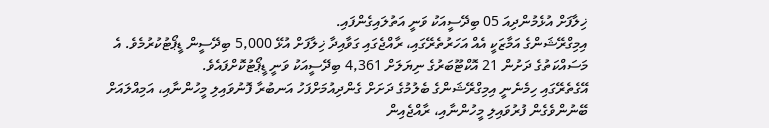ޚިލާފަށް އުޅެމުންދިއަ 05 ބިދޭސީއަކު ވަނީ އަތުލައިގެންފައި.
އިމިގްރޭޝަންގެ އަމާޒަކީ އެއް އަހަރުތެރޭގައި، ރާއްޖެގައި ގަވާއިދާ ޚިލާފަށް އުޅޭ 5,000 ބިދޭސީން ޑީޕޯޓުކުރުމެވެ. އެ މަސައްކަތުގެ ދަށުން 21 އޮކްޓޫބަރުގެ ނިޔަލަށް 4,361 ބިދޭސީއަކު ވަނީ ޑީޕޯޓުކޮށްފައެވެ.
އޭގެތެރޭގައި ހިމެނެނީ އިމިގްރޭޝަންގެ ބެލުމުގެ ދަށަށް ގެންދިއުމަށްފަހު އަނބުރާ ފޮނުވައިލި މީހުންނާއި، އަމިއްލައަށް ބޭނުންވެގެން ފުރުވައިލި މީހުންނާއި، ރާއްޖެއިން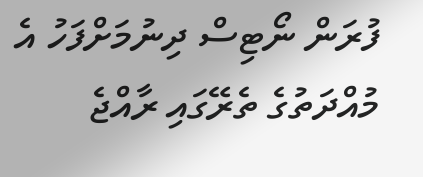ފުރަން ނޯޓިސް ދިނުމަށްފަހު އެ މުއްދަތުގެ ތެރޭގައި ރާއްޖެ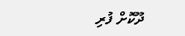ދޫކޮށް ފުރި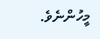މީހުންނެވެ.